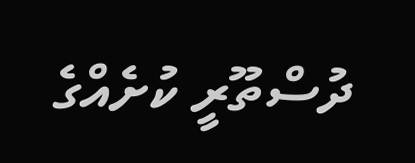ދުސްތޫރީ ކުށެއްގެ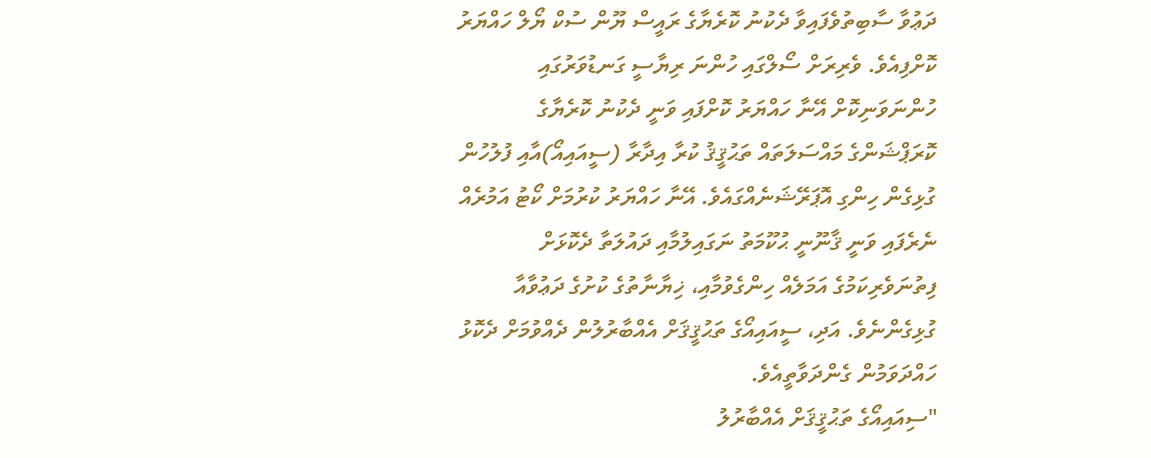ދަޢުވާ ސާބިތުވެފައިވާ ދެކުނު ކޮރެޔާގެ ރައީސް ޔޫން ސުކް ޔޯލް ހައްޔަރު ކޮށްފިއެވެ. ވެރިރަށް ސޯލްގައި ހުންނަ ރިޔާސީ ގަނޑުވަރުގައި ހުންނަވަނިކޮށް އޭނާ ހައްޔަރު ކޮށްފައި ވަނީ ދެކުނު ކޮރެޔާގެ ކޮރަޕްޝަންގެ މައްސަލަތައް ތަޙުޤީޤު ކުރާ އިދާރާ (ސީއައިއޯ)އާއި ފުލުހުން ގުޅިގެން ހިންގި އޮޕަރޭޝަނެއްގައެވެ. އޭނާ ހައްޔަރު ކުރުމަށް ކޯޓު އަމުރެއް ނެރެފައި ވަނީ ޤާނޫނީ ޙުކޫމަތު ނަގައިލުމާއި ދައުލަތާ ދެކޮޅަށް ފިތުނަވެރިކަމުގެ އަމަލެއް ހިންގެވުމާއި، ޚިޔާނާތުގެ ކުށުގެ ދަޢުވާއާ ގުޅިގެންނެވެ. އަދި، ސީއައިއޯގެ ތަޙުޤީޤަށް އެއްބާރުލުން ދެއްވުމަށް ދެކޮޅު ހައްދަވަމުން ގެންދަވާތީއެވެ.
"ސިއައިއޯގެ ތަޙުޤީޤަށް އެއްބާރުލު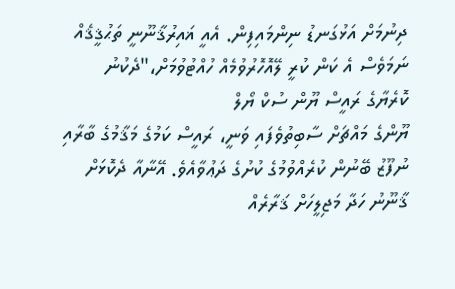ދިނުމަށް އަޅުގަނޑު ނިންމައިފިން. އެއީ ޣައިރުޤާނޫނީ ތަޙުޤީޤެއް ނަމަވެސް އެ ކަން ކުރީ ލޭއޮހޮރުވުމެއް ހުއްޓުވުމަށް،"ދެކުނު ކޮރެޔާގެ ރައީސް ޔޫން ސުކް ޔޯލް
ޔޫންގެ މައްޗަށް ސާބިތުވެފައި ވަނީ، ރައީސް ކަމުގެ މަޤާމުގެ ބާރާއި ނުފޫޒު ބޭނުން ކުރެއްވުމުގެ ކުށުގެ ދަޢުވާއެވެ. އޭނާއާ ދެކޮޅަށް ޤާނޫނު ހަދާ މަޖިލީހަށް ޤަރާރެއް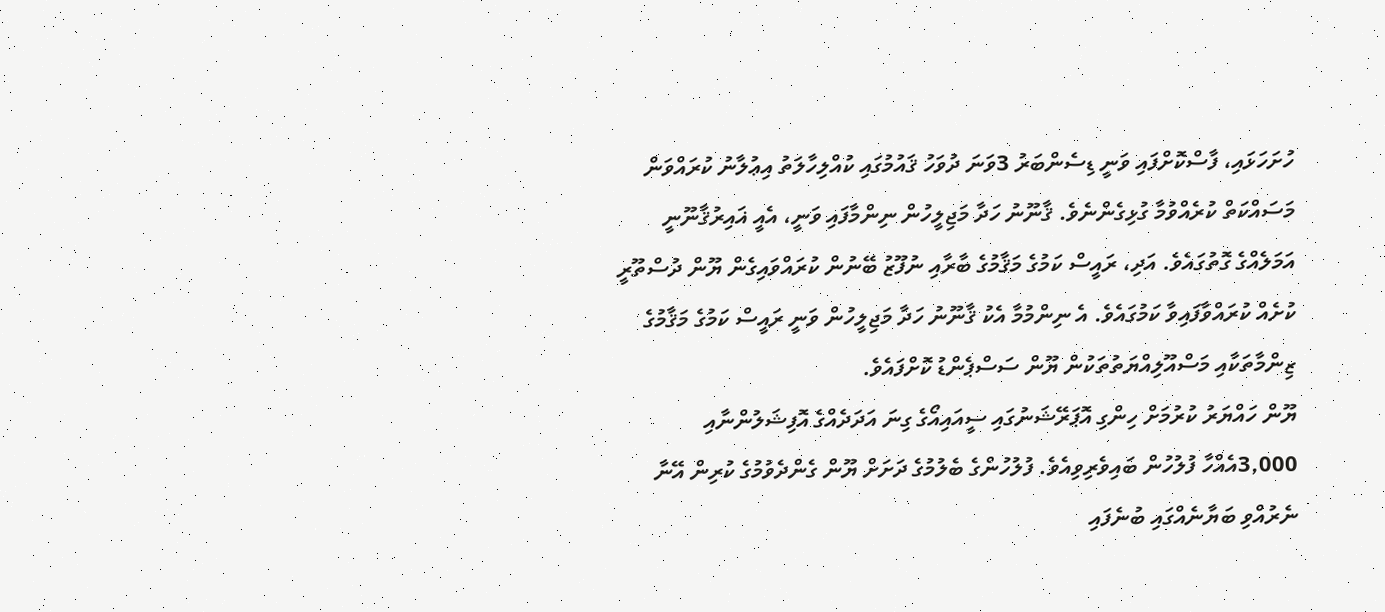ހުށަހަޅައި، ފާސްކޮށްފައި ވަނީ ޑިސެންބަރު 3ވަނަ ދުވަހު ޤައުމުގައި ކުއްލިހާލަތު އިޢުލާނު ކުރައްވަން މަސައްކަތް ކުރެއްވުމާ ގުޅިގެންނެވެ. ޤާނޫނު ހަދާ މަޖިލީހުން ނިންމާފައި ވަނީ، އެއީ ޣައިރުޤާނޫނީ އަމަލެއްގެ ގޮތުގައެވެ. އަދި، ރައީސް ކަމުގެ މަޤާމުގެ ބާރާއި ނުފޫޒު ބޭނުން ކުރައްވައިގެން ޔޫން ދުސްތޫރީ ކުށެއް ކުރައްވާފައިވާ ކަމުގައެވެ. އެ ނިންމުމާ އެކު ޤާނޫނު ހަދާ މަޖިލީހުން ވަނީ ރައީސް ކަމުގެ މަޤާމުގެ ޒިންމާތަކާއި މަސްއޫލިއްޔަތުތަކުން ޔޫން ސަސްޕެންޑު ކޮށްފައެވެ.
ޔޫން ހައްޔަރު ކުރުމަށް ހިންގި އޮޕަރޭޝަނުގައި ސީއައިއޯގެ ގިނަ އަދަދެއްގެ އޮފިޝަލުންނާއި 3,000އެއްހާ ފުލުހުން ބައިވެރިވިއެވެ. ފުލުހުންގެ ބެލުމުގެ ދަށަށް ޔޫން ގެންދެވުމުގެ ކުރިން އޭނާ ނެރުއްވި ބަޔާނެއްގައި ބުނެފައި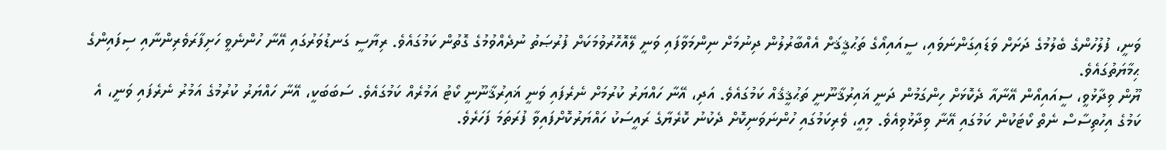ވަނީ، ފުލުހުންގެ ބެލުމުގެ ދަށަށް ވަޑައިގަންނަވައި، ސީއައިއޯގެ ތަޙުޤީޤަށް އެއްބާރުލުން ދިނުމަށް ނިންމަވާފައި ވަނީ ލޭއޮހޮރުވުމަކަށް ފުރުޞަތު ނުދެއްވުމުގެ ގޮތުން ކަމުގައެވެ. ރިޔާސީ ގަނޑުވަރުގައި އޭނާ ހުންނެވީ ހަށިފާރަވެރިންނާއި ސިފައިންގެ ޙިމާޔަތުގައެވެ.
ޔޫން ވިދާޅުވީ، ސީއައިއޯން އޭނާއާ ދެކޮޅަށް ހިންގަމުން ދަނީ ޣައިރުޤާނޫނީ ތަޙުޤީޤެއް ކަމުގައެވެ. އަދި، އޭނާ ހައްޔަރު ކުރުމަށް ނެރެފައި ވަނީ ޣައިރުޤާނޫނީ ކޯޓު އަމުރެއް ކަމުގައެވެ. ސަބަބަކީ، އޭނާ ހައްޔަރު ކުރުމުގެ އަމުރު ނެރެފައި ވަނީ، އެ ކަމުގެ އިހުތިސާސް ނެތް ކޯޓަކުން ކަމުގައި އޭނާ ވިދާޅުވިއެވެ. މިއީ، ވެރިކަމުގައި ހުންނަވަނިކޮށް ދެކުނު ކޮރެޔާގެ ރައީސަކު ހައްޔަރުކޮށްފައިވާ ފުރަތަމަ ފަހަރެވެ.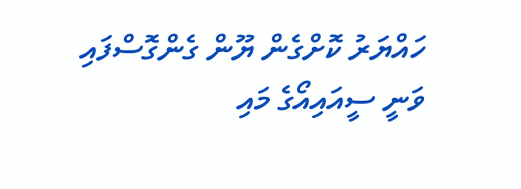ހައްޔަރު ކޮށްގެން ޔޫން ގެންގޮސްފައި ވަނީ ސީއައިއޯގެ މައި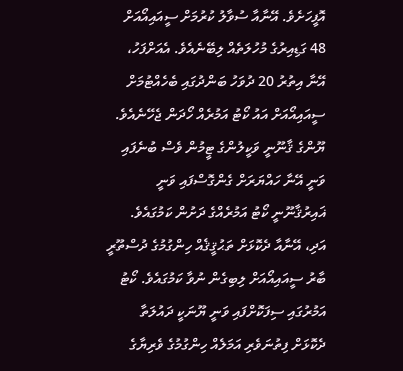އޮފީހަށެވެ. އޭނާއާ ސުވާލު ކުރުމަށް ސީއައިއޯއަށް 48 ގަޑިއިރުގެ މުހުލަތެއް ލިބޭނެއެވެ. އެއަށްފަހު، އޭނާ އިތުރު 20 ދުވަހު ބަންދުގައި ބެހެއްޓުމަށް ސީއައިއޯއަށް އައު ކޯޓު އަމުރެއް ހޯދަން ޖެހޭނެއެވެ. ޔޫންގެ ޤާނޫނީ ވަކީލުންގެ ޓީމުން ވެސް ބުނެފައި ވަނީ އޭނާ ހައްޔަރަށް ގެންގޮސްފައި ވަނީ ޣައިރުޤާނޫނީ ކޯޓު އަމުރެއްގެ ދަށުން ކަމުގައެވެ. އަދި، އޭނާއާ ދެކޮޅަށް ތަޙުޤީޤެއް ހިންގުމުގެ ދުސްތޫރީ ބާރު ސީއައިއޯއަށް ލިބިގެން ނުވާ ކަމުގައެވެ. ކޯޓު އަމުރުގައި ސިފަކޮށްފައި ވަނީ ޔޫނަކީ ދައުލަތާ ދެކޮޅަށް ފިތުނަވެރި އަމަލެއް ހިންގުމުގެ ވެރިޔާގެ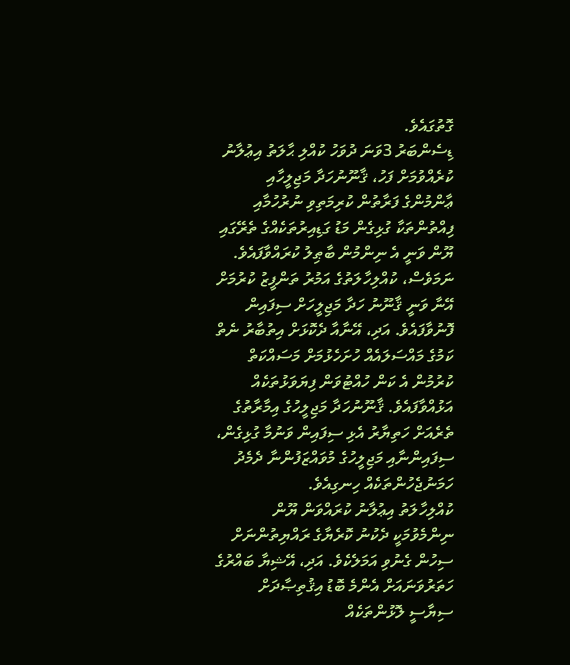ގޮތުގައެވެ.
ޑިސެންބަރު 3ވަނަ ދުވަހު ކުއްލި ޙާލަތު އިޢުލާނު ކުރެއްވުމަށް ފަހު، ޤާނޫނުހަދާ މަޖިލީހާއި ޢާންމުންގެ ފަރާތުން ކުރިމަތިވި ނުރުހުމާއި ފިއްތުންތަކާ ގުޅިގެން މަޑު ގަޑިއިރުތަކެއްގެ ތެރޭގައި ޔޫން ވަނީ އެ ނިންމުން ބާޠިލު ކުރައްވާފައެވެ. ނަމަވެސް، ކުއްލިހާލަތުގެ އަމުރު ތަންފީޒު ކުރުމަށް އޭނާ ވަނީ ޤާނޫނު ހަދާ މަޖިލީހަށް ސިފައިން ފޮނުވާފައެވެ. އަދި، އޭނާއާ ދެކޮޅަށް އިތުބާރު ނެތް ކަމުގެ މައްސަލައެއް ހުށަހެޅުމަށް މަސައްކަތް ކުރުމުން އެ ކަން ހުއްޓުވަން ފިޔަވަޅުތަކެއް އަޅުއްވާފައެވެ. ޤާނޫނުހަދާ މަޖިލީހުގެ އިމާރާތުގެ ތެރެއަށް ހަތިޔާރު އެޅި ސިފައިން ވަނުމާ ގުޅިގެން، ސިފައިންނާއި މަޖިލީހުގެ މުވައްޒަފުންނާ ދެމެދު ހަމަނުޖެހުންތަކެއް ހިނގިއެވެ.
ކުއްލިހާލަތު އިޢުލާނު ކުރައްވަން ޔޫން ނިންމެވުމަކީ ދެކުނު ކޮރެޔާގެ ރައްޔިތުންނަށް ސިހުން ގެނުވި އަމަލެކެވެ. އަދި، އޭޝިޔާ ބައްރުގެ ހަތަރުވަނައަށް އެންމެ ބޮޑު އިޤުތިޞާދަށް ސިޔާސީ ލޮޅުންތަކެއް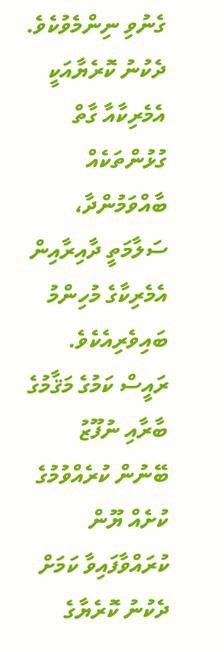ގެނުވި ނިންމެވުކެވެ. ދެކުނު ކޮރެޔާއަކީ އެމެރިކާއާ ގާތް ގުޅުންތަކެއް ބާއްވަމުންދާ، ސަލާމަތީ ދާއިރާއިން އެމެރިކާގެ މުހިންމު ބައިވެރިއެކެވެ. ރައީސް ކަމުގެ މަޤާމުގެ ބާރާއި ނުފޫޒު ބޭނުން ކުރެއްވުމުގެ ކުށެއް ޔޫން ކުރައްވާފައިވާ ކަމަށް ދެކުނު ކޮރެޔާގެ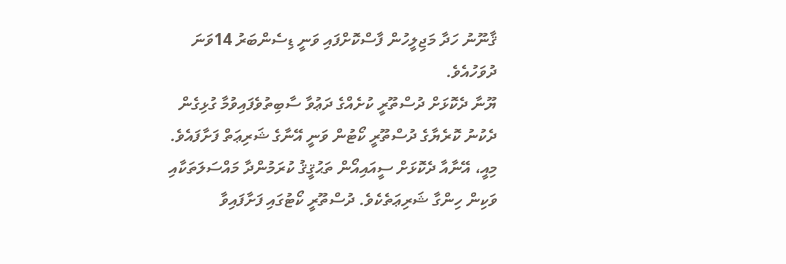ޤާނޫނު ހަދާ މަޖިލީހުން ފާސްކޮށްފައި ވަނީ ޑިސެންބަރު 14ވަނަ ދުވަހުއެވެ.
ޔޫނާ ދެކޮޅަށް ދުސްތޫރީ ކުށެއްގެ ދަޢުވާ ސާބިތުވެފައިވުމާ ގުޅިގެން ދެކުނު ކޮރެޔާގެ ދުސްތޫރީ ކޯޓުން ވަނީ އޭނާގެ ޝަރިޢަތް ފަށާފައެވެ. މިއީ، އޭނާއާ ދެކޮޅަށް ސީއައިއޯން ތަޙުޤީޤު ކުރަމުންދާ މައްސަލަތަކާއި ވަކިން ހިންގާ ޝަރިޢަތެކެވެ. ދުސްތޫރީ ކޯޓުގައި ފަށާފައިވާ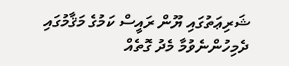ޝަރިޢަތުގައި ޔޫން ރައީސް ކަމުގެ މަޤާމުގައި ދެމިހުންނެވުމާ މެދު ގޮތެއް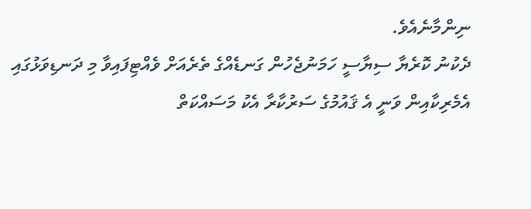ނިންމާނެއެވެ.
ދެކުނު ކޮރެޔާ ސިޔާސީ ހަމަނުޖެހުން ގަނޑެއްގެ ތެރެއަށް ވެއްޓިފައިވާ މި ދަނޑިވަޅުގައި އެމެރިކާއިން ވަނީ އެ ޤައުމުގެ ސަރުކާރާ އެކު މަސައްކަތް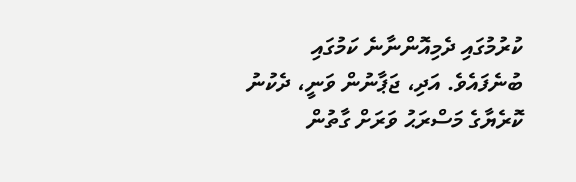ކުރުމުގައި ދެމިއޮންނާނެ ކަމުގައި ބުނެފައެވެ. އަދި، ޖަޕާނުން ވަނީ، ދެކުނު ކޮރެޔާގެ މަސްރަޙު ވަރަށް ގާތުން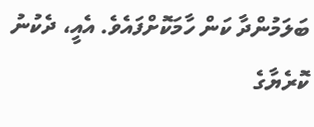ބަލަމުންދާ ކަން ހާމަކޮށްފައެވެ. އެއީ، ދެކުނު ކޮރެޔާގެ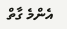އެންމެ ގާތް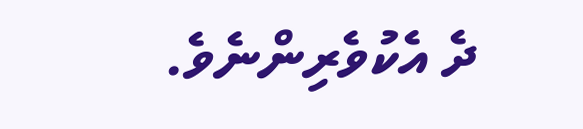ދެ އެކުވެރިންނެވެ.